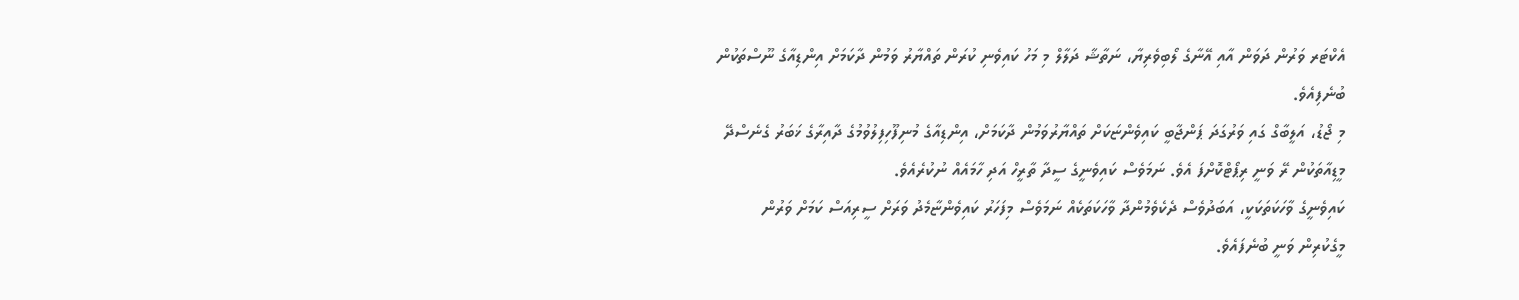އެކްޓަރ ވަރުން ދަވަން އާއި އޭނާގެ ލޯބިވެރިޔާ، ނަތާޝާ ދަލާލް މި މަހު ކައިވެނި ކުރަން ތައްޔާރު ވަމުން ދާކަމަށް އިންޑިއާގެ ނޫސްތަކުން ބުނެފިއެވެ.
މި ޖޯޑު، އަލީބާގް ގައި ވަރުގަދަ ޕަންޖާބީ ކައިވެންޏަކަށް ތައްޔާރުވަމުން ދާކަމަށް، އިންޑިއާގެ މުނިފޫހިފިލުވުމުގެ ދާއިރާގެ ޚަބަރު ގެނެސްދޭ މީޑިއާތަކުން ރޭ ވަނީ ރިޕޯޓްކޮށްފަ އެވެ. ނަމަވެސް ކައިވެނީގެ ސީދާ ތާރީހް އަދި ހާމައެއް ނުކުރެއެވެ.
ކައިވެނީގެ ވާހަކަތަކަކީ، އަބަދުވެސް ދެކެވެމުންދާ ވާހަކަތަކެއް ނަމަވެސް މިފަހަރު ކައިވެންޏާމެދު ވަރަށް ސީރިއަސް ކަމަށް ވަރުން މީގެކުރިން ވަނީ ބުނެފައެވެ.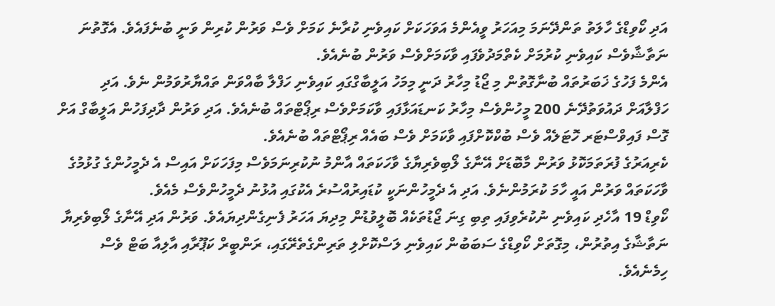އަދި ކޯވިޑްގެ ހާލަތު ތަންދޭނަމަ މިއަހަރު ވީއެންމެ އަވަހަކަށް ކައިވެނި ކުރާނެ ކަމަށް ވެސް ވަރުން ކުރިން ވަނީ ބުނެފައެވެ. އެގޮތުނަ ނަތާޝާވެސް ކައިވެނި ކުރުމަށް ކެތްމަދުވެފައި ވާކަމަށްވެސް ވަރުން ބުނެއެވެ.
އެންމެ ފަހުގެ ޚަބަރުތައް ބުނާގޮތުން މި ޖޯޑު މިހާރު ދަނީ މިމަހު އަލީބާގްގައި ކައިވެނި ހަފްލާ ބާއްވަން ތައްޔާރުވަމުން ނެވެ. އަދި ހަފްލާއަށް ދައުވަތުދޭނެ 200 މީހުންވެސް މިހާރު ކަނޑައަޅާފައި ވާކަމަށްވެސް ރިޕޯޓްތައް ބުނެއެވެ. އަދި ވަރުން ދާދިފަހުން އަލީބާގް އަށް ގޮސް ފައިވްސްޓަރ ހޮޓަލެއް ވެސް ބުކްކޮށްފައި ވާކަމަށް ވެސް ބައެއް ރިޕޯޓްތައް ބުނެއެވެ.
ކެރިއަރުގެ ފުރަތަމަކޮޅު ވަރުން މާބޮޑަށް އޭނާގެ ލޯބިވެރިޔާގެ ވާހަކަތައް އާންމު ނުކުރިނަމަވެސް މިފަހަކަށް އައިސް އެ ދެމީހުންގެ ގުޅުމުގެ ވާހަކަތައް ވަރުން އައީ ހާމަ ކުރަމުންނެވެ. އަދި އެ ދެމީހުންނަކީ ކުޑައިރުއްސުރެ އެކުގައި އުޅުނު ދެމީހުންވެސް މެއެވެ.
ކޯވިޑް 19 އާހެދި ކައިވެނި ނުކުރެވިފައި ތިބި ގިނަ ޖޯޑުތަކެއް ބޮލީވުޑުން މިދިޔަ އަހަރު ފެނިގެންދިޔައެވެ. ވަރުން އަދި އޭނާގެ ލޯބިވެރިޔާ ނަތާޝާގެ އިތުރުން، މިގޮތަށް ކޯވިޑްގެ ސަބަބުން ކައިވެނި ލަސްކޮށްލި ތަރިންގެތެރޭގައި، ރަންބީރް ކަޕޫރާއި އާލިއާ ބަޓް ވެސް ހިމެނެއެވެ.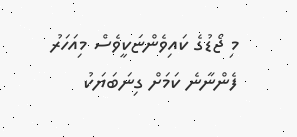މި ޖޯޑުގެ ކައިވެންޏަކީވެސް މިއަހަރު ފެންނާނެ ކަމަށް ގިނަބަޔަކު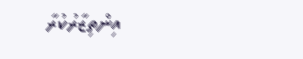އިންތިޒާރުކުރާ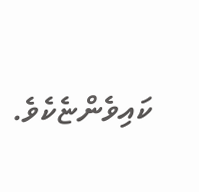ކައިވެންޏެކެވެ.